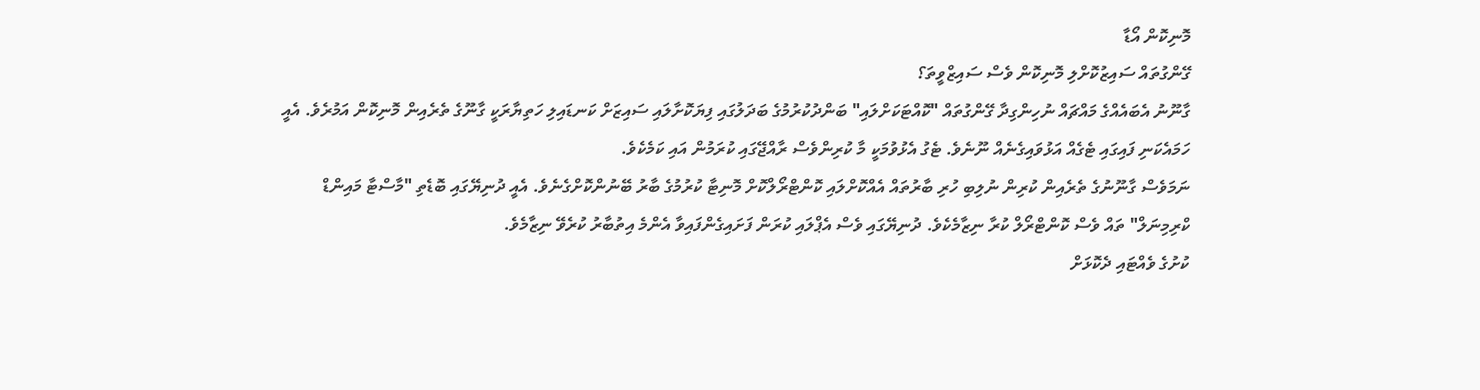މޮނިކޮން އޯޑާ
ގޭންގުތައް ސައިޒުކޮށްލި މޮނިކޮން ވެސް ސައިޒްވީތަ؟
ގާނޫނު އެބައެއްގެ މައްޗައް ނުހިންގިދާ ގޭންގުތައް "ކޮއްޓަކަށްލައި" ބަންދުކުރުމުގެ ބަދަލުގައި ފިޔަކޮށާލައި ސައިޒަށް ކަނޑައިލި ހަތިޔާރަކީ ގާނޫގެ ތެރެއިން މޮނިކޮން އަމުރެވެ. އެއީ ހަމައެކަނި ފައިގައި ޓެގެއް އަޅުވައިގެނެއް ނޫނެވެ. ޓެގު އެޅުވުމަކީ މާ ކުރިންވެސް ރާއްޖޭގައި ކުރަމުން އައި ކަމެކެވެ.
ނަމަވެސް ގާނޫނުގެ ތެރެއިން ކުރިން ނުލިބި ހުރި ބާރުތައް އެއްކޮށްލައި ކޮންޓްރޯލްކޮށް މޮނިޓާ ކުރުމުގެ ބާރު ބޭނުންކޮށްގެނެވެ. އެއީ ދުނިޔޭގައި ބޮޑެތި "މާސްޓާ މައިންޑް ކްރިމިނަލް" ތައް ވެސް ކޮންޓްރޯލް ކުރާ ނިޒާމެކެވެ. ދުނިޔޭގައި ވެސް އެޕްލައި ކުރަން ފަށައިގެންފައިވާ އެންމެ އިތުބާރު ކުރެވޭ ނިޒާމެވެ.
ކުށުގެ ވެއްޓައި ދެކޮޅަށް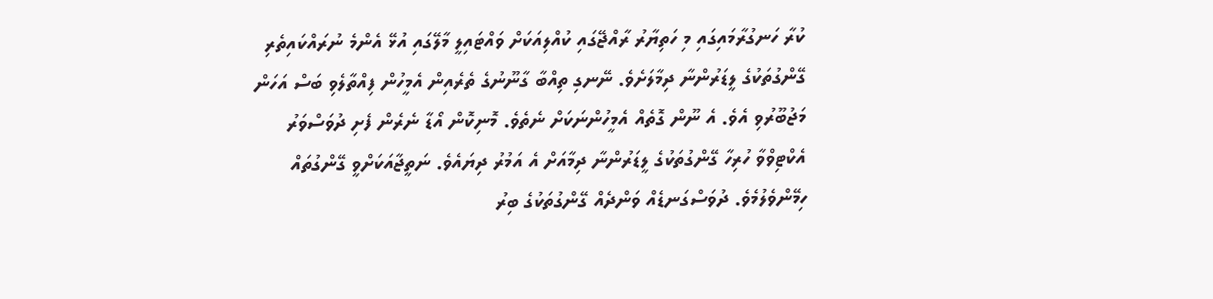ކުރާ ހަނގުރާމައިގައި މި ހަތިޔާރު ރާއްޖޭގައި ކުއްލިއަކަށް ވައްޓައިލީ މާލޭގައި އުޅޭ އެންމެ ނުރައްކައިތެރި ގޭންގުތަކުގެ ލީޑަރުންނާ ދިމާލަށެވެ. ނޭނގި ތިއްބާ ގާނޫނުގެ ތެރެއިން އެމީހުން ފިއްތާލެވި ބަސް އަހަން މަޖުބޫރުވި އެވެ. އެ ނޫން ގޮތެއް އެމީހުންނަކަށް ނެތެވެ. މޮނިކޮން އޯޑާ ނެރެން ފެށި ދުވަސްވަރު އެކްޓިވްވާ ހުރިހާ ގޭންގުތަކުގެ ލީޑަރުންނާ ދިމާއަށް އެ އަމުރު ދިޔައެވެ. ނަތީޖާއަކަށްވީ ގޭންގުތައް ހިމޭންވެލުމެވެ. ދުވަސްގަނޑެއް ވަންދެއް ގޭންގުތަކުގެ ބިރު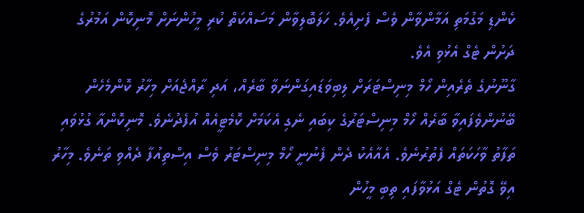ކެންޑި މަގުމަތި އަމާންވާން ވެސް ފެށިއެވެ. ހަލަބޮލިވާން މަސައްކަތް ކުރި މީހުންނަށް މޮނިކޮން އަމުރުގެ ދަށުން ޓެގް އެޅުވި އެވެ.
ގާނޫނުގެ ތެރެއިން ހޯމް މިނިސްޓަރަށް ލިބިވަޑައިގަންނަވާ ބާރެއް، އަދި ރާއްޖެއަށް މިހާރު ކޮންމެހެން ބޭނުންވެފައިވާ ބާރެއް ހޯމް މިނިސްޓަރުގެ ކިބައި ނެގި އެކަމަށް ކޮމެޓީއެއް އުފެދުނެވެ. މޮނިކޮންއާ ގުޅުވައި ތަފާތު ވާހަކަތައް ފެތުރުނެވެ. އެއާއެކު ދެން ފެނުނީ ހޯމް މިނިސްޓަރު ވެސް އިސްތިއުފާ ދެއްވި ތަނެވެ. މިހާރު އިވޭ ގޮތުން ޓެގް އަޅުވާފައި ތިބި މީހުން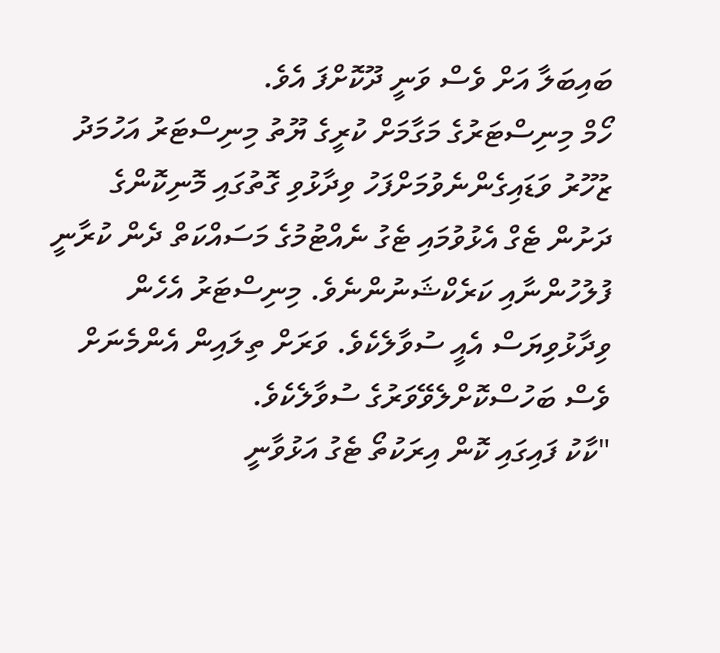ބައިބަލާ އަށް ވެސް ވަނީ ދޫކޮށްފަ އެވެ.
ހޯމް މިނިސްޓަރުގެ މަގާމަށް ކުރީގެ ޔޫތު މިނިސްޓަރު އަހުމަދު ޒުހޫރު ވަޑައިގެންނެވުމަށްފަހު ވިދާޅުވި ގޮތުގައި މޮނިކޮންގެ ދަށުން ޓެގް އެޅުވުމައި ޓެގު ނެއްޓުމުގެ މަސައްކަތް ދެން ކުރާނީ ފުލުހުންނާއި ކަރެކްޝަނުންނެވެ. މިނިސްޓަރު އެހެން ވިދާޅުވިޔަސް އެއީ ސުވާލެކެވެ. ވަރަށް ތިލައިން އެންމެނަށް ވެސް ބަހުސްކޮށްލެވޭވަރުގެ ސުވާލެކެވެ.
"ކާކު ފައިގައި ކޮން އިރަކުތޯ ޓެގު އަޅުވާނީ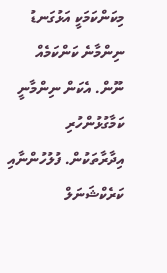މިކަންކަމަކީ އަޅުގަނޑު ނިންމާނެ ކަންކަމެއް ނޫން. އެކަން ނިންމާނީ ކަމާގުޅުންހުރި އިދާރާތަކުން. ފުލުހުންނާއި ކަރެކްޝަނަލް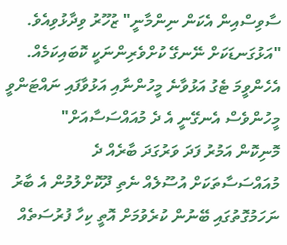ސާވިސްއިން އެކަން ނިންމާނީ" ޒުހޫރު ވިދާޅުވިއެވެ. "އަޅުގަނޑަކަށް ނޭނގޭ ކުށްވެރިންނަކީ ކޮބައިކަމެއް. އެހެންވީމަ ޓެގު އަޅުވާނެ މީހުންނާއި އަޅުވާފައި ނައްޓަންވީ މީހުންވެސް އެނގޭނީ އެ ދެ މުއައްސަސާއަށް"
މޮނިކޮން އަމުރު ފަދަ ވަރުގަދަ ބާރެއް ދެ މުއައްސަސާތަކަށް އުސޫލެއް ނެތި ދޫކޮށްލުމުން އެ ބާރު ނަހަމުގޮތުގައި ބޭނުން ކުރެވުމަށް އޮތީ ކިހާ ފުރުސަތެއް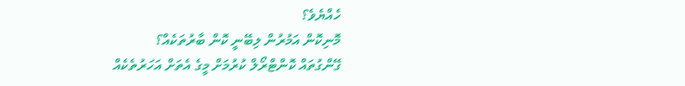ހެއްޔެވެ؟
މޮނިކޮން އަމުރުން ލިބޭނީ ކޮން ބާރުތަކެއް؟
ގޭންގުތައް ކޮންޓްރޯލް ކުރުމަށް މީގެ އެތަށް އަހަރުތެކެއް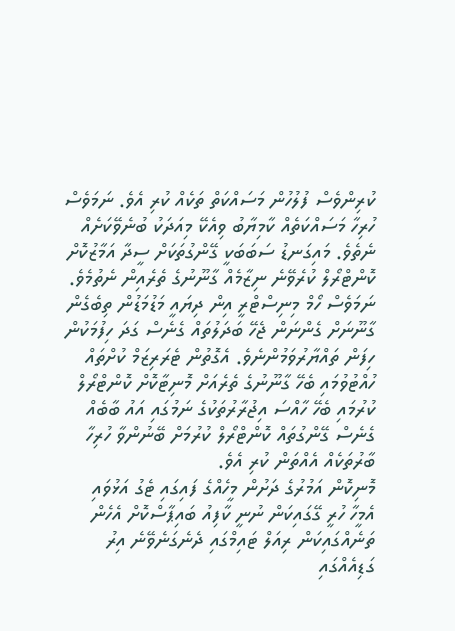ކުރިންވެސް ފުލުހުން މަސައްކަތް ތަކެއް ކުރި އެވެ. ނަމަވެސް ހުރިހާ މަސައްކަތެއް ކާމިޔާބު ވިއެކޭ މިއަދަކު ބުނެވޭކަށެއް ނެތެވެ. މައިގަނޑު ސަބަބަކީ ގޭންގުތަކަށް ސީދާ އަމާޒުކޮށް ކޮންޓްރޯލް ކުރެވޭނެ ނިޒާމެއް ގާނޫނުގެ ތެރެއިން ނެތުމެވެ.
ނަމަވެސް ހޯމް މިނިސްޓްރީ އިން ދިޔައީ މަޑުމަޑުން ތިބެގެން ގާނޫނަށް ގެންނަން ޖެހޭ ބަދަލުތައް ގެނެސް ގަދަ ހިފުމަކުން ހިފަން ތައްޔާރުވަމުންނެވެ. އެގޮތުން ޓެރަރިޒަމް ކުށްތައް ހުއްޓުވުމައި ބެހޭ ގާނޫނުގެ ތެރެއަށް މޮނިޓާކޮށް ކޮންޓްރޯލް ކުރުމައި ބެހޭ ހާއްސަ އިޖުރާރުތަކުގެ ނަމުގައި އައު ބާބެއް ގެނެސް ގޭންގުތައް ކޮންޓްރޯލް ކުރުމަށް ބޭނުންވާ ހުރިހާ ބާރުތަކެއް އެއްތަން ކުރި އެވެ.
މޮނިކޮން އަމުރުގެ ދަށުން މީހެއްގެ ފައިގައި ޓެގު އަޅުވައި އެމީހާ ހުރީ ގޭގައިކަން ނުނީ ކާފިއު ބައިޕާސްކޮށް އެހެން ތަނެއްގައިކަން ރިއަލް ޓައިމްގައި ދެނެގަނެވޭނެ އިރު ގަޑިއެއްގައި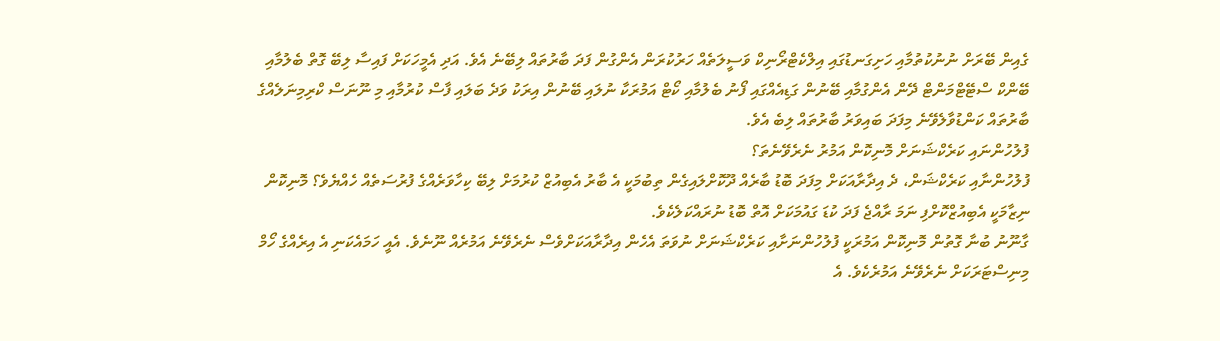ގެއިން ބޭރަށް ނުނުކުތުމާއި ހަށިގަނޑުގައި އިލްކެޓްރޯނިކް ވަސީލަތެއް ހަރުކުރަން އެންގުން ފަދަ ބާރުތައް ލިބޭނެ އެވެ. އަދި އެމީހަކަށް ފައިސާ ލިބޭ ގޮތް ބެލުމާއި ބޭންކް ސްޓޭޓްމަންޓް ދޭން އެންގުމާއި ބޭނުން ގަޑިއެއްގައި ފޯނު ބެލުމާއި ކޯޓް އަމުރަކާ ނުލައި ބޭނުން އިރަކު ވަދެ ބަލައި ފާސް ކުރުމާއި މި ނޫނަސް ކްރިމިނަލެއްގެ ބާރުތައް ކަންޑުވާލެވޭނެ މިފަދަ ބައިވަރު ބާރުތައް ލިބެ އެވެ.
ފުލުހުންނައި ކަރެކްޝަނަށް މޮނިކޮން އަމުރު ނެރެވޭނެތަ؟
ފުލުހުންނާއި ކަރެކްޝަން، ދެ އިދާރާއަކަށް މިފަދަ ބޮޑު ބާރެއް ދޫކޮށްލައިގެން ތިބުމަކީ އެ ބާރު އެބިއުޒް ކުރުމަށް ލިބޭ ކިހާވަރެއްގެ ފުރުސަތެއް ހެއްޔެވެ؟ މޮނިކޮން ނިޒާމަކީ އެބިއުޒްކޮށްފި ނަމަ ރާއްޖެ ފަދަ ކުޑަ ގައުމަކަށް އޮތް ބޮޑު ނުރައްކަލެކެވެ.
ގާނޫނު ބުނާ ގޮތުން މޮނިކޮން އަމުރަކީ ފުލުހުންނަށާއި ކަރެކްޝަނަށް ނުވަތަ އެހެން އިދާރާއަކަށްވެސް ނެރެވޭނެ އަމުރެއް ނޫނެވެ. އެއީ ހަމައެކަނި އެ އިރެއްގެ ހޯމް މިނިސްޓަރަކަށް ނެރެވޭނެ އަމުރެކެވެ. އެ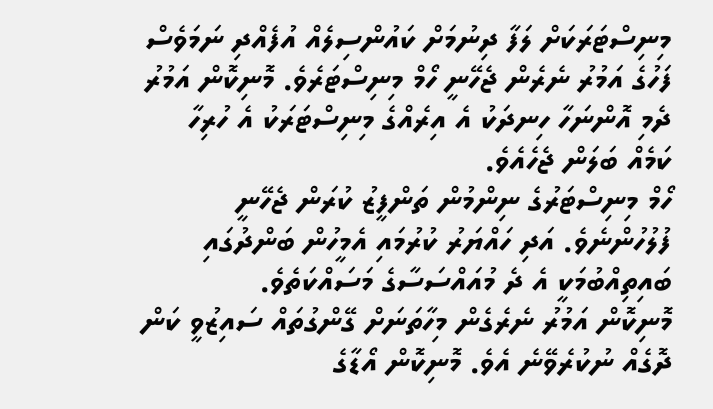މިނިސްޓަރަކަށް ލަފާ ދިނުމަށް ކައުންސިލެއް އުފެއްދި ނަމަވެސް ފަހުގެ އަމުރު ނެރެން ޖެހޭނީ ހޯމް މިނިސްޓަރެވެ. މޮނިކޮން އަމުރު ދެމި އޮންނަހާ ހިނދަކު އެ އިރެއްގެ މިނިސްޓަރަކު އެ ހުރިހާ ކަމެއް ބަލަން ޖެހެއެވެ.
ހޯމް މިނިސްޓަރުގެ ނިންމުން ތަންފީޒު ކުރަން ޖެހޭނީ ފުލުހުންނެވެ. އަދި ހައްޔަރު ކުރުމައި އެމީހުން ބަންދުގައި ބައިތިއްބުމަކީ އެ ދެ މުއައްސަސާގެ މަސައްކަތެވެ.
މޮނިކޮން އަމުރު ނެރެގެން މިހާތަނަށް ގޭންގުތައް ސައިޒުވީ ކަން ދޮގެއް ނުކުރެވޭނެ އެވެ. މޮނިކޮން އޯޑާގެ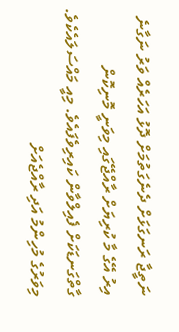ނަތީޖާ ރަނގަޅަށް ދެނެގަތުމަށް ދޮޅު އަހަރެއް ވަރު ނަގާނެ އިރު އޭގެ މާ ކުރިޔަށް ރާއްޖޭގައި މިވަނީ މޮނިކޮން ގާތްގަނޑަކަށް ފެއިލްވާން ކައިރިވެފައެވެ. މިއީ މައްސަލައެކެވެ. މިވަރުގެ މުހިންމު އަދި ރާއްޖެއަށް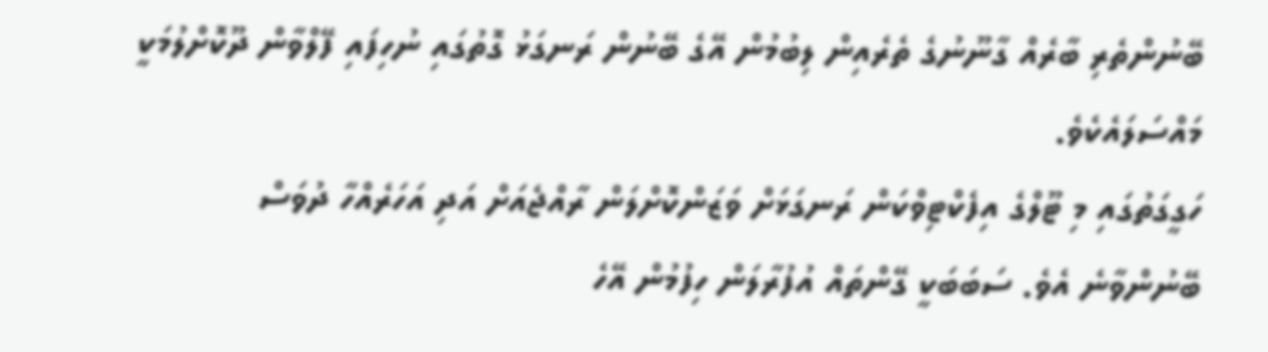ބޭނުންތެރި ބާރެއް ގާނޫނުގެ ތެރެއިން ލިބުމުން އޭގެ ބޭނުން ރަނގަޅު ގޮތުގައި ނުހިފައި ފޭލްވާން ދޫކޮށްލުމަކީ މައްސަލައެކެވެ.
ހަގީގަތުގައި މި ޓޫލްގެ އިފެކްޓިވްކަން ރަނގަޅަށް ވަޒަންކޮށްލަން ރާއްޖެއަށް އަދި އަހަރެއްހާ ދުވަސް ބޭނުންވާނެ އެވެ. ސަބަބަކީ ގޭންތައް އުފުރާލަން ހިފުމުން އޭހެ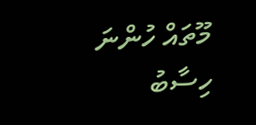މޫތައް ހުންނަ ހިސާބު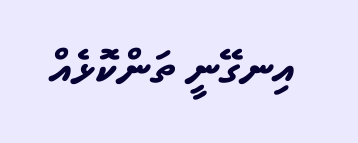އިނގޭނީ ތަންކޮޅެއް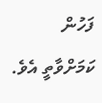ފަހުން ކަމަށްވާތީ އެވެ.